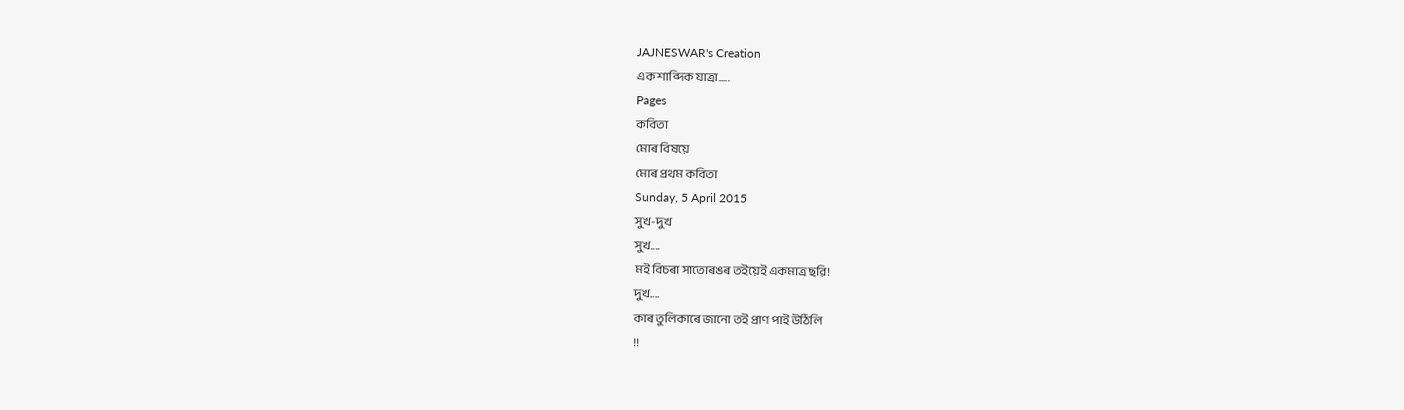JAJNESWAR's Creation
এক শাব্দিক যাত্ৰা.....
Pages
কবিতা
মোৰ বিষয়ে
মোৰ প্ৰথম কবিতা
Sunday, 5 April 2015
সুখ-দুখ
সুখ....
মই বিচৰা সাতোৰঙৰ তইয়েই একমাত্ৰ ছৱি!
দুখ....
কাৰ তুলিকাৰে জানো তই প্ৰাণ পাই উঠিলি
!!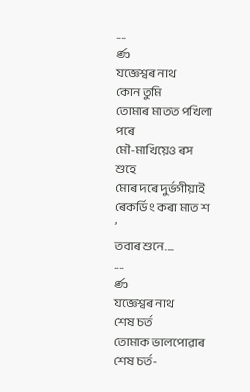....
ණ
যজ্ঞেশ্বৰ নাথ
কোন তুমি
তোমাৰ মাতত পখিলা পৰে
মৌ-মাখিয়েও ৰস শুহে
মোৰ দৰে দুৰ্ভগীয়াই
ৰেকৰ্ডিং কৰা মাত শ
’
তবাৰ শুনে....
....
ණ
যজ্ঞেশ্বৰ নাথ
শেষ চৰ্ত
তোমাক ভালপোৱাৰ শেষ চৰ্ত-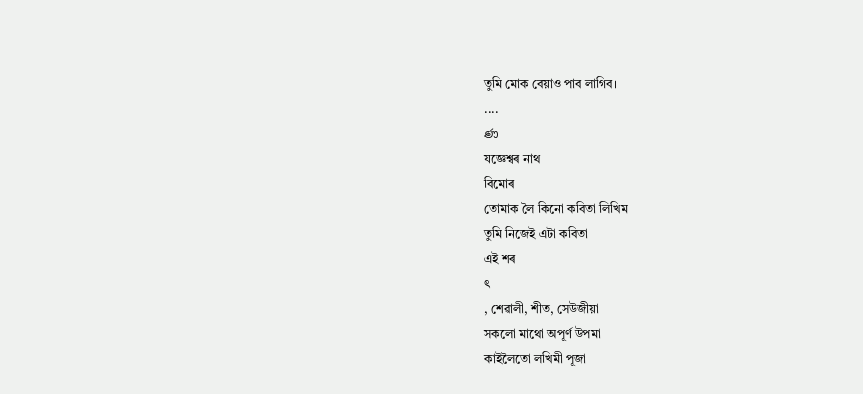তুমি মোক বেয়াও পাব লাগিব।
....
ණ
যজ্ঞেশ্বৰ নাথ
বিমোৰ
তোমাক লৈ কিনো কবিতা লিখিম
তুমি নিজেই এটা কবিতা
এই শৰ
ৎ
, শেৱালী, শীত, সেউজীয়া
সকলো মাথো অপূৰ্ণ উপমা
কাইলৈতো লখিমী পূজা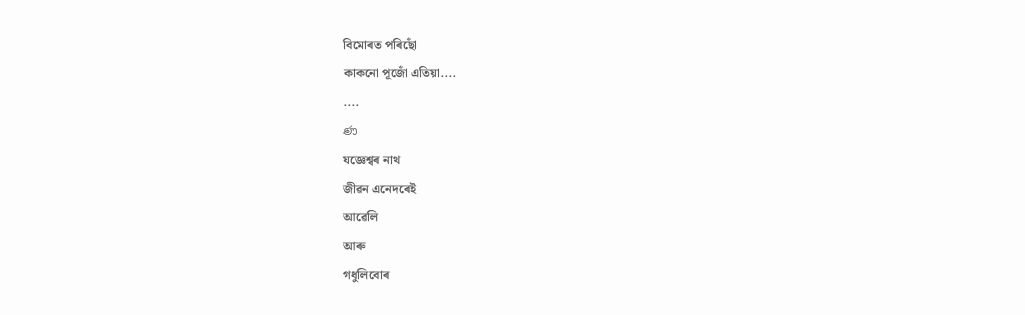বিমোৰত পৰিছোঁ
কাকনো পূজোঁ এতিয়া....
....
ණ
যজ্ঞেশ্বৰ নাথ
জীৱন এনেদৰেই
আৱেলি
আৰু
গধুলিবোৰ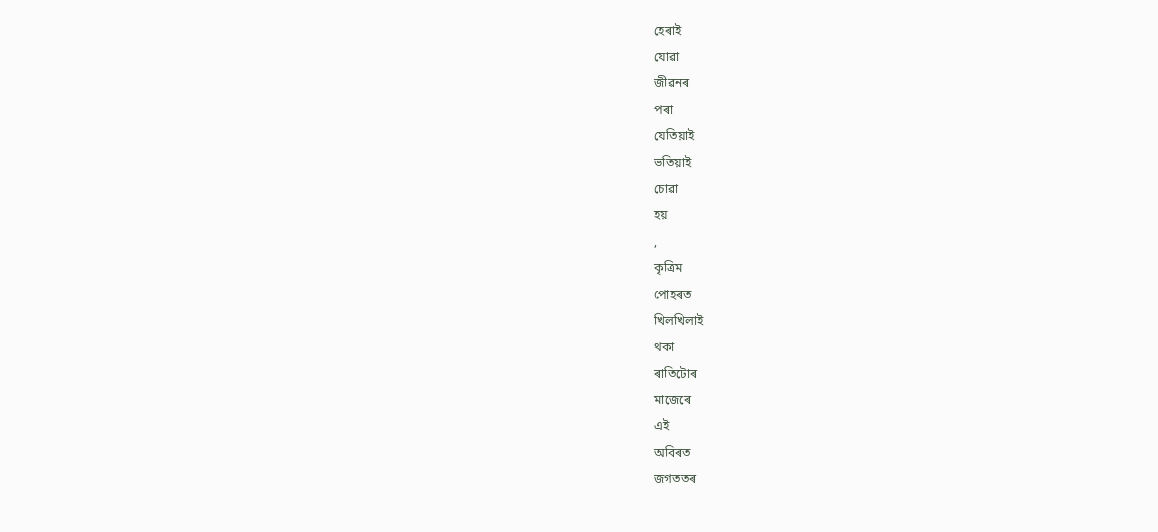হেৰাই
যোৱা
জীৱনৰ
পৰা
যেতিয়াই
ভতিয়াই
চোৱা
হয়
,
কৃত্ৰিম
পোহৰত
খিলখিলাই
থকা
ৰাতিটোৰ
মাজেৰে
এই
অবিৰত
জগততৰ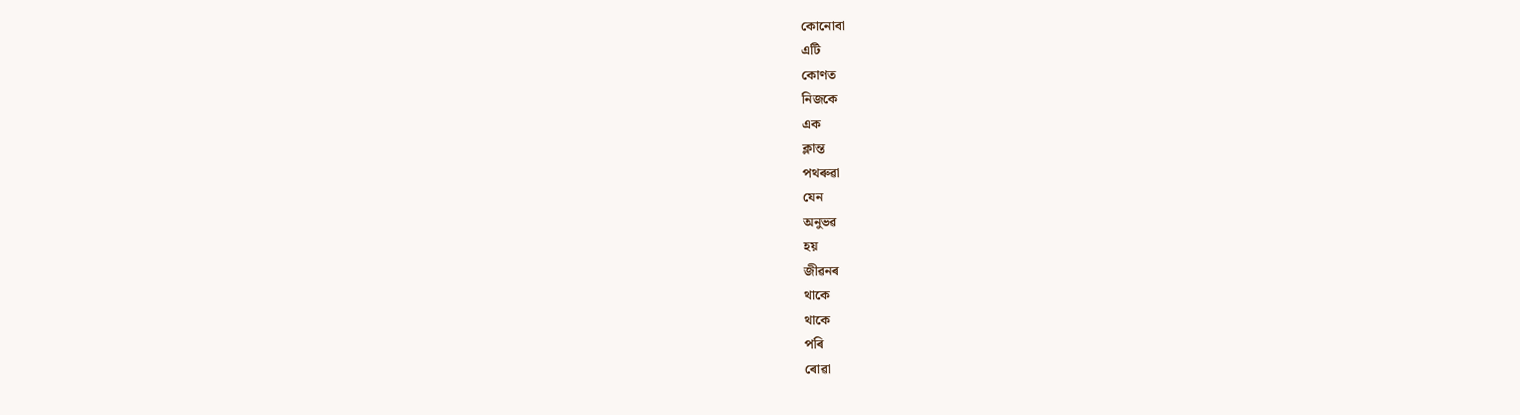কোনোবা
এটি
কোণত
নিজকে
এক
ক্লান্ত
পথৰুৱা
যেন
অনুভৱ
হয়
জীৱনৰ
থাকে
থাকে
পৰি
ৰোৱা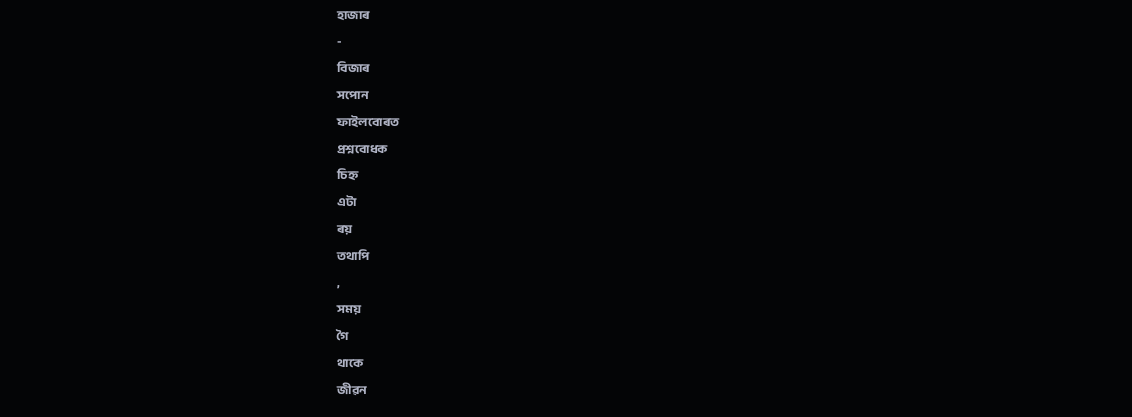হাজাৰ
-
বিজাৰ
সপোন
ফাইলবোৰত
প্ৰশ্নবোধক
চিহ্ন
এটা
ৰয়
তথাপি
,
সময়
গৈ
থাকে
জীৱন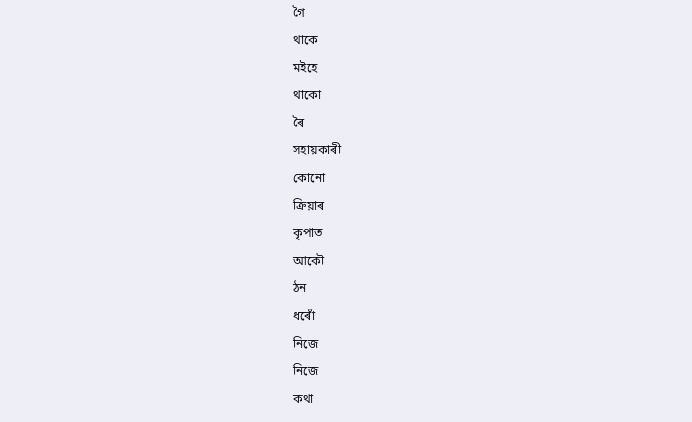গৈ
থাকে
মইহে
থাকো
ৰৈ
সহায়কাৰী
কোনো
ক্ৰিয়াৰ
কৃপাত
আকৌ
ঠন
ধৰোঁ
নিজে
নিজে
কথা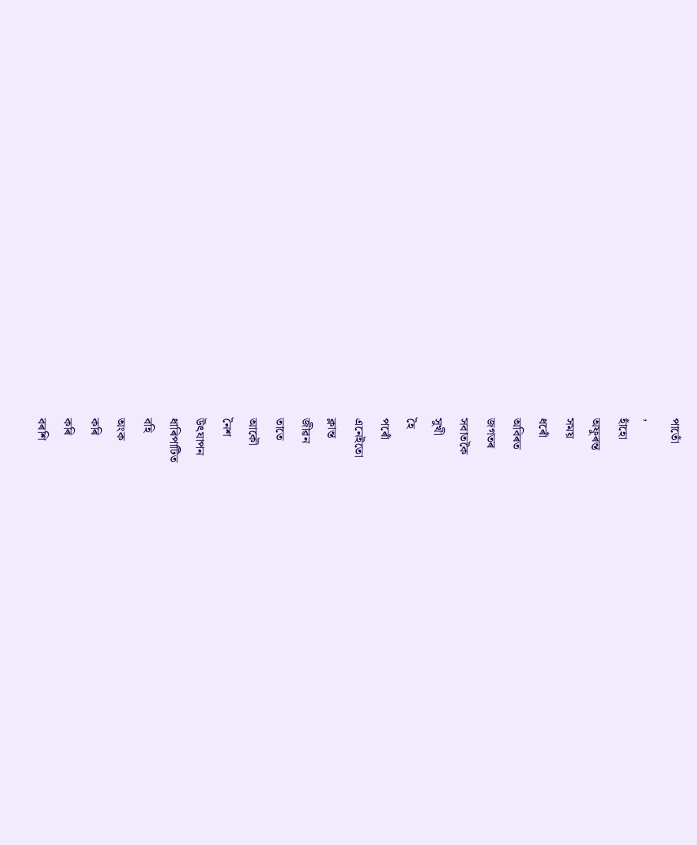পাতোঁ
,
হাঁহো
অফুৰন্ত
সময়
ধৰোঁ
অবিৰত
জগতৰ
সবাতকৈ
সুখী
হৈ
পৰোঁ
এনেইতো
ক্লান্ত
জীৱন
তাতে
আকৌ
নৈশ
উৎযাপন
ধাৰিপাটিত
বহি
অংক
কৰি
কৰি
বৰশি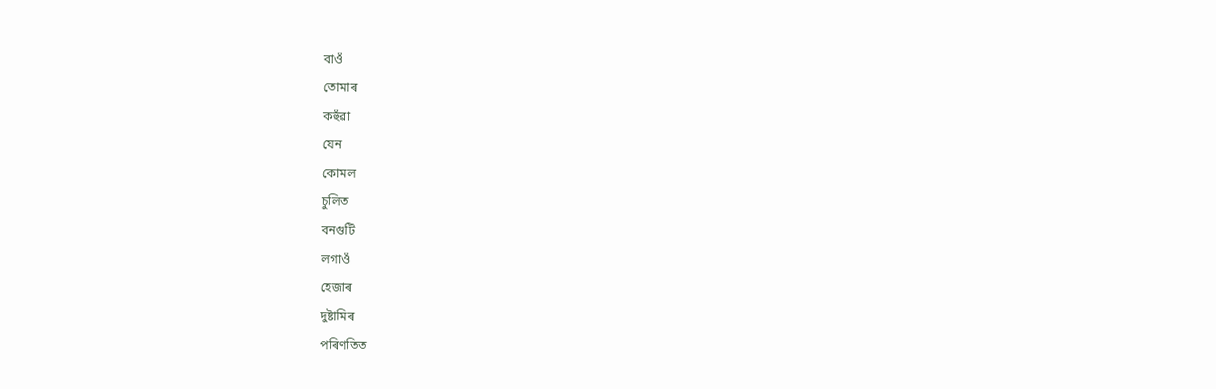বাওঁ
তোমাৰ
কহুঁৱা
যেন
কোমল
চুলিত
বনগুটি
লগাওঁ
হেজাৰ
দুষ্টামিৰ
পৰিণতিত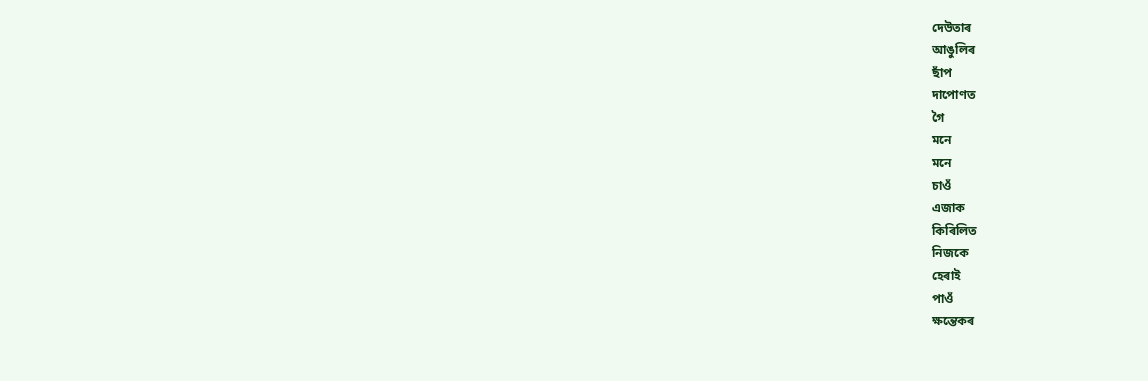দেউতাৰ
আঙুলিৰ
ছাঁপ
দাপোণত
গৈ
মনে
মনে
চাওঁ
এজাক
কিৰিলিত
নিজকে
হেৰাই
পাওঁ
ক্ষন্তেকৰ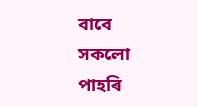বাবে
সকলো
পাহৰি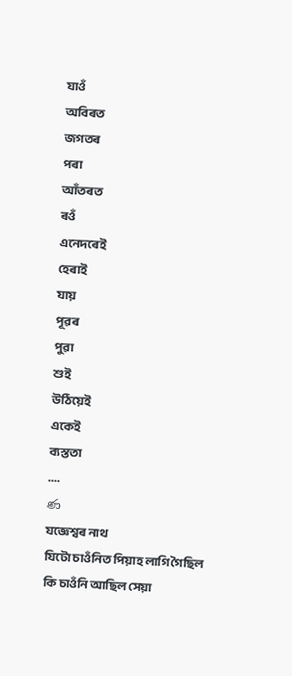যাওঁ
অবিৰত
জগতৰ
পৰা
আঁতৰত
ৰওঁ
এনেদৰেই
হেৰাই
যায়
পূৱৰ
পুৱা
শুই
উঠিয়েই
একেই
ব্যস্ততা
....
ණ
যজ্ঞেশ্বৰ নাথ
যিটো চাওঁনিত পিয়াহ লাগি গৈছিল
কি চাওঁনি আছিল সেয়া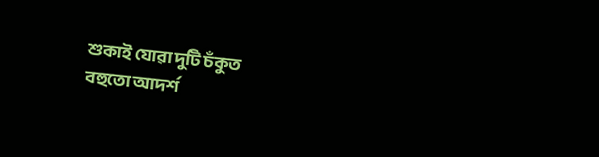শুকাই যোৱা দুটি চঁকুত
বহুতো আদৰ্শ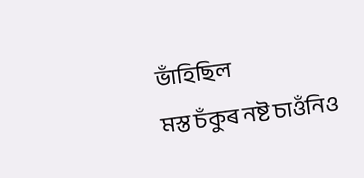ভাঁহিছিল
মস্ত চঁকুৰ নষ্ট চাওঁনিও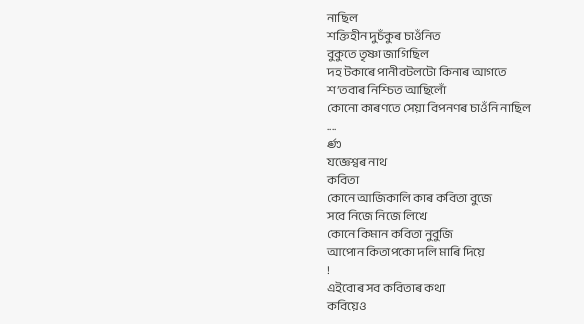নাছিল
শক্তিহীন দুচঁকুৰ চাওঁনিত
বুকুতে তৃষ্ণা জাগিছিল
দহ টকাৰে পানীবটলটো কিনাৰ আগতে
শ’তবাৰ নিশ্চিত আছিলোঁ
কোনো কাৰণতে সেয়া বিপনণৰ চাওঁনি নাছিল
....
ණ
যজ্ঞেশ্বৰ নাথ
কবিতা
কোনে আজিকালি কাৰ কবিতা বুজে
সবে নিজে নিজে লিখে
কোনে কিমান কবিতা নুবুজি
আপোন কিতাপকো দলি মাৰি দিয়ে
!
এইবোৰ সব কবিতাৰ কথা
কবিয়েও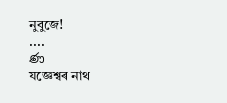নুবুজে!
....
ණ
যজ্ঞেশ্বৰ নাথ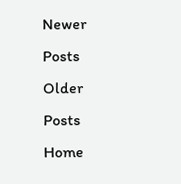Newer Posts
Older Posts
Home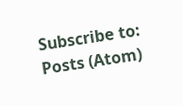Subscribe to:
Posts (Atom)